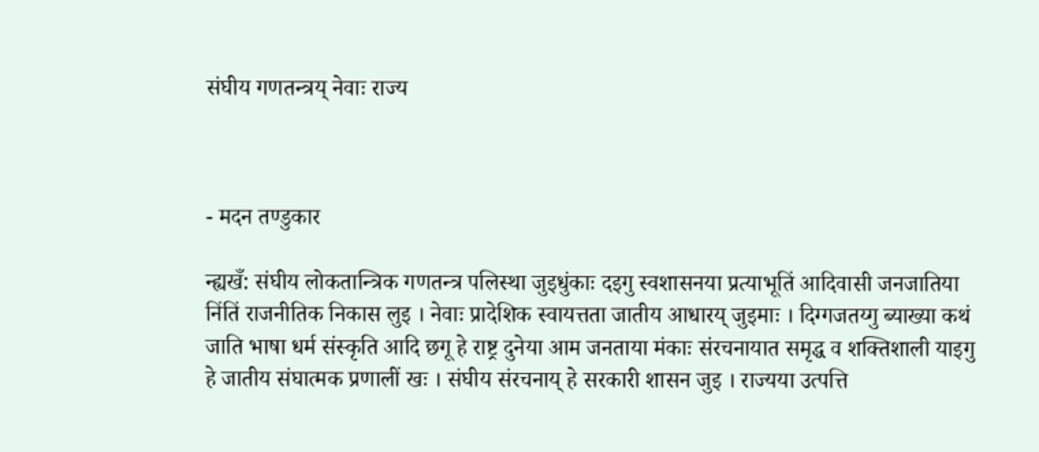संघीय गणतन्त्रय् नेवाः राज्य



- मदन तण्डुकार

न्ह्यखँ: संघीय लोकतान्त्रिक गणतन्त्र पलिस्था जुइधुंकाः दइगु स्वशासनया प्रत्याभूतिं आदिवासी जनजातिया निंतिं राजनीतिक निकास लुइ । नेवाः प्रादेशिक स्वायत्तता जातीय आधारय् जुइमाः । दिग्गजतय्गु ब्याख्या कथं जाति भाषा धर्म संस्कृति आदि छगू हे राष्ट्र दुनेया आम जनताया मंकाः संरचनायात समृद्ध व शक्तिशाली याइगु हे जातीय संघात्मक प्रणालीं खः । संघीय संरचनाय् हे सरकारी शासन जुइ । राज्यया उत्पत्ति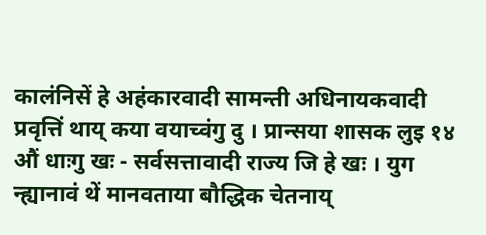कालंनिसें हे अहंकारवादी सामन्ती अधिनायकवादी प्रवृत्तिं थाय् कया वयाच्वंगु दु । प्रान्सया शासक लुइ १४ औं धाःगु खः - सर्वसत्तावादी राज्य जि हे खः । युग न्ह्यानावं थें मानवताया बौद्धिक चेतनाय्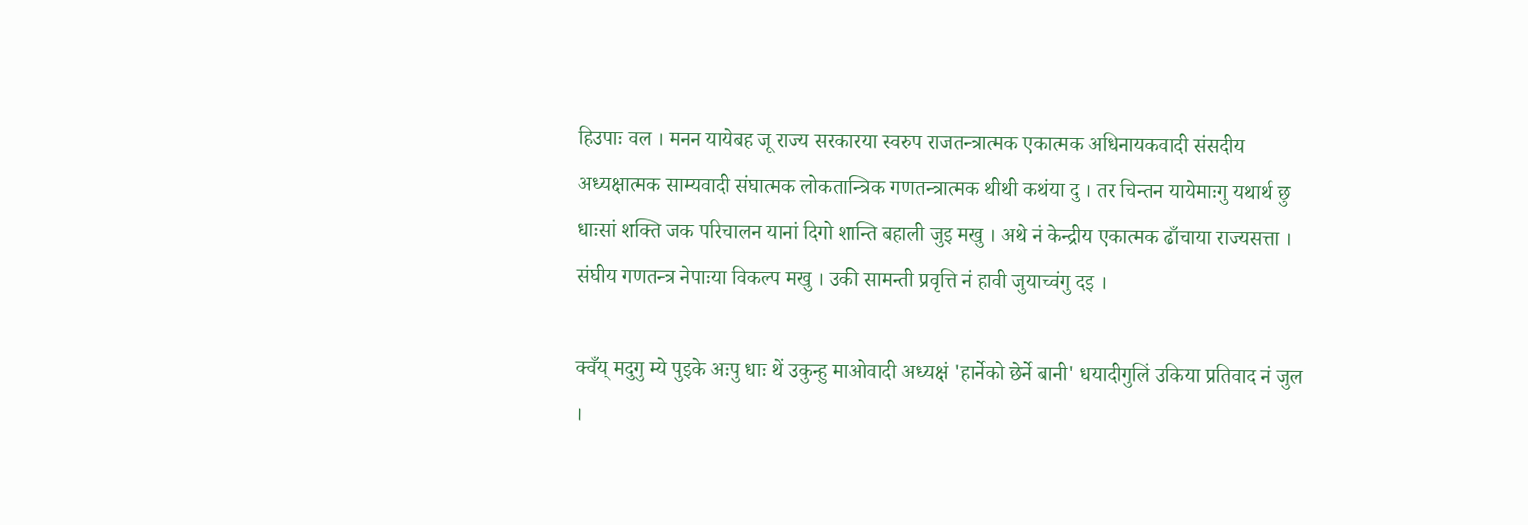हिउपाः वल । मनन यायेबह जू राज्य सरकारया स्वरुप राजतन्त्रात्मक एकात्मक अधिनायकवादी संसदीय अध्यक्षात्मक साम्यवादी संघात्मक लोकतान्त्रिक गणतन्त्रात्मक थीथी कथंया दु । तर चिन्तन यायेमाःगु यथार्थ छु धाःसां शक्ति जक परिचालन यानां दिगो शान्ति बहाली जुइ मखु । अथे नं केन्द्रीय एकात्मक ढाँचाया राज्यसत्ता । संघीय गणतन्त्र नेपाःया विकल्प मखु । उकी सामन्ती प्रवृत्ति नं हावी जुयाच्वंगु दइ ।

क्वँय् मदुगु म्ये पुइके अःपु धाः थें उकुन्हु माओवादी अध्यक्षं 'हार्नेको छेर्ने बानी' धयादीगुलिं उकिया प्रतिवाद नं जुल ।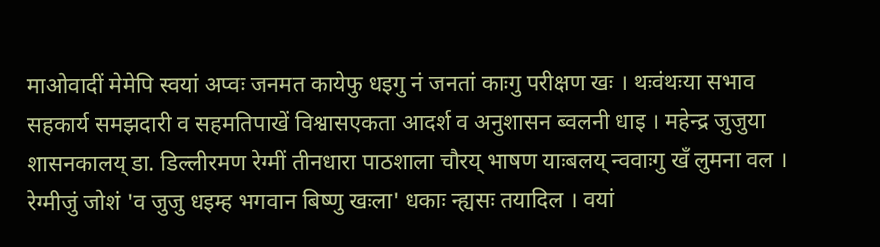माओवादीं मेमेपि‌ स्वयां अप्वः जनमत कायेफु धइगु नं जनतां काःगु परीक्षण खः । थःवंथःया सभाव सहकार्य समझदारी व सहमतिपाखें विश्वासएकता आदर्श व अनुशासन ब्वलनी धाइ । महेन्द्र जुजुया शासनकालय् डा. डिल्लीरमण रेग्मीं तीनधारा पाठशाला चौरय् भाषण याःबलय् न्ववाःगु खँ लुमना वल । रेग्मीजुं जोशं 'व जुजु धइम्ह भगवान बिष्णु खःला' धकाः न्ह्यसः तयादिल । वयां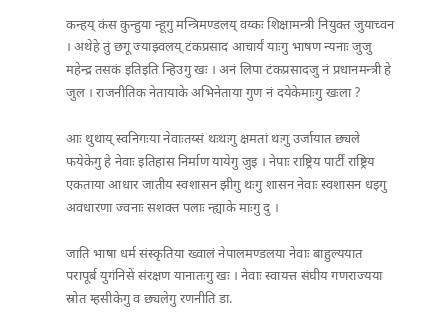कन्हय् कंस कुन्हुया न्हूगु मन्त्रिमण्डलय् वय्कः शिक्षामन्त्री नियुक्त जुयाच्वन । अथेहे तुं छगू ज्याझ्वलय् टंकप्रसाद आचार्यं याःगु भाषण न्यनाः जुजु महेन्द्र तसकं इतिइति न्हिउगु खः । अनं लिपा टंकप्रसादजु नं प्रधानमन्त्री हे जुल । राजनीतिक नेतायाके अभिनेताया गुण नं दयेकेमाःगु खःला ?

आः थुथाय् स्वनिगःया नेवाःतय्सं थःथःगु क्षमतां थःगु उर्जायात छ्यले फयेकेगु हे नेवाः इतिहास निर्माण यायेगु जुइ । नेपाः राष्ट्रिय पार्टीं राष्ट्रिय एकताया आधार जातीय स्वशासन झीगु थःगु शासन नेवाः स्वशासन धइगु अवधारणा ज्वनाः सशक्त पलाः न्ह्याके माःगु दु ।

जाति भाषा धर्म संस्कृतिया ख्वालं नेपालमण्डलया नेवाः बाहुल्ययात परापूर्ब युगंनिसें संरक्षण यानातःगु खः । नेवाः स्वायत्त संघीय गणराज्यया स्रोत म्हसीकेगु व छ्यलेगु रणनीति डा.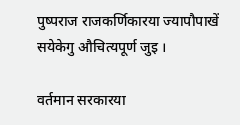पुष्पराज राजकर्णिकारया ज्यापौपाखें सयेकेगु औचित्यपूर्ण जुइ ।

वर्तमान सरकारया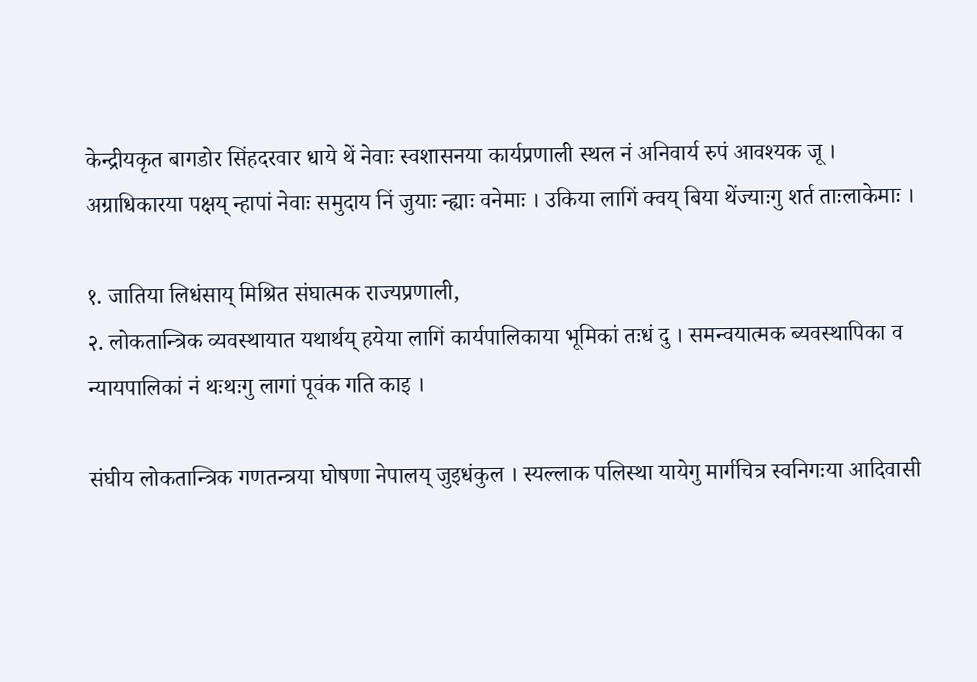केन्द्रीयकृत बागडोर सिंहदरवार धाये थें नेवाः स्वशासनया कार्यप्रणाली स्थल नं अनिवार्य रुपं आवश्यक जू । अग्राधिकारया पक्षय् न्हापां नेवाः समुदाय निं जुयाः न्ह्याः वनेमाः । उकिया लागिं क्वय् बिया थेंज्याःगु शर्त ताःलाकेमाः ।

१. जातिया लिधंसाय् मिश्रित संघात्मक राज्यप्रणाली,
२. लोकतान्त्रिक व्यवस्थायात यथार्थय् हयेया लागिं कार्यपालिकाया भूमिकां तःधं दु । समन्वयात्मक ब्यवस्थापिका व न्यायपालिकां नं थःथःगु लागां पूवंक गति काइ ।

संघीय लोकतान्त्रिक गणतन्त्रया घोषणा नेपालय् जुइधंकुल । स्यल्लाक पलिस्था यायेगु मार्गचित्र स्वनिगःया आदिवासी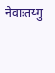नेवाःतय्गु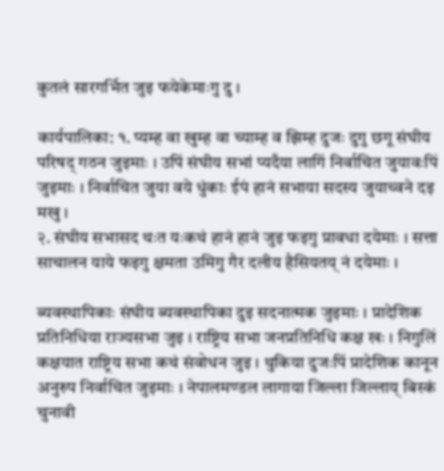कुतलं सारगर्भित जुइ फयेकेमाःगु दु ।

कार्यपालिका: १. प्यम्ह वा खुम्ह वा च्याम्ह व झिम्ह दुजः दुगु छगू संघीय परिषद् गठन जुइमाः । उपिं संघीय सभां प्यदँया लागिं निर्वाचित जुयावःपिं जुइमाः । निर्वाचित जुया वये धुंकाः ईपं हानं सभाया सदस्य जुयाच्वने दइ मखु ।
२. संघीय सभासद थःत यःकथं हानं हानं जुइ फइगु प्रावधा दयेमाः । सत्ता साचालन याये फइगु क्षमता उमिगु गैर दलीय हैसियतय् नं दयेमाः ।

ब्यवस्थापिकाः संघीय ब्यवस्थापिका दुइ सदनात्मक जुइमाः । प्रादेशिक प्रतिनिधिया राज्यसभा जुइ । राष्ट्रिय सभा जनप्रतिनिधि कक्ष खः । निगुलिं कक्षयात राष्ट्रिय सभा कथं संवोधन जुइ । थुकिया दुजःपिं प्रादेशिक कानून अनुरुप निर्वाचित जुइमाः । नेपालमण्डल लागाया जिल्ला जिल्लाय् बिस्कं चुनावी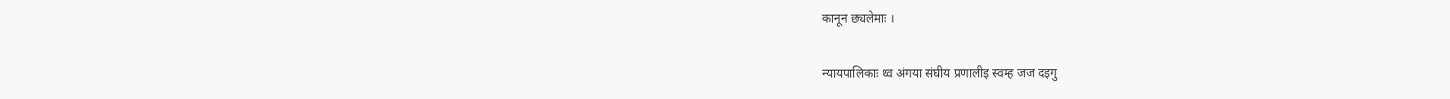कानून छ्यलेमाः ।

न्यायपालिकाः थ्व अंगया संघीय प्रणालीइ स्वम्ह जज दइगु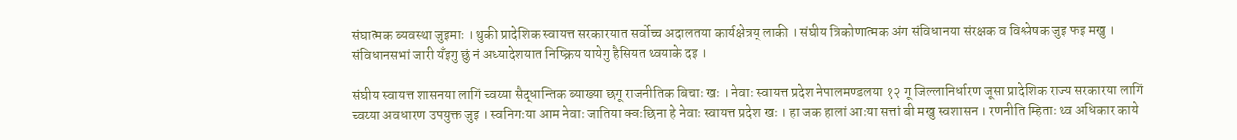संघात्मक ब्यवस्था जुइमाः । थुकी प्रादेशिक स्वायत्त सरकारयात सर्वोच्च अदालतया कार्यक्षेत्रय् लाकी । संघीय त्रिकोणात्मक अंग संविधानया संरक्षक व विश्लेषक जुइ फइ मखु । संविधानसभां जारी यँइगु छुं नं अध्यादेशयात निष्क्रिय यायेगु हैसियत थ्वयाके दइ ।

संघीय स्वायत्त शासनया लागिं च्वय्या सैद्धान्तिक ब्याख्या छगू राजनीतिक बिचाः खः । नेवाः स्वायत्त प्रदेश नेपालमण्डलया १२ गू जिल्लानिर्धारण जूसा प्रादेशिक राज्य सरकारया लागिं च्वय्या अवधारण उपयुक्त जुइ । स्वनिगःया आम नेवाः जातिया क्वःछिना हे नेवाः स्वायत्त प्रदेश खः । हा जक हालां आःया सत्तां बी मखु स्वशासन । रणनीति म्हिताः थ्व अधिकार काये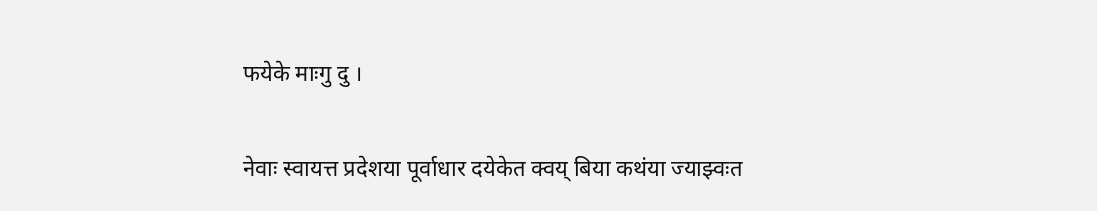फयेके माःगु दु ।

नेवाः स्वायत्त प्रदेशया पूर्वाधार दयेकेत क्वय् बिया कथंया ज्याझ्वःत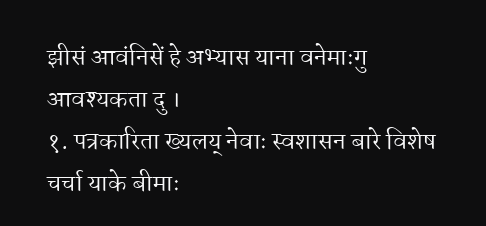झीसं आवंनिसें हे अभ्यास याना वनेमाःगु आवश्यकता दु ।
१. पत्रकारिता ख्यलय् नेवाः स्वशासन बारे विशेष चर्चा याके बीमाः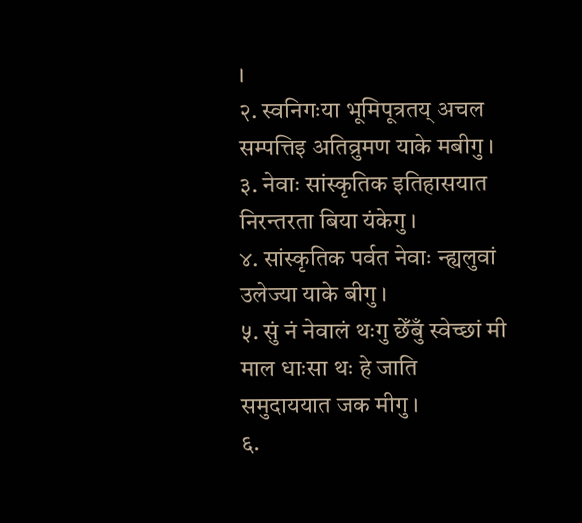।
२. स्वनिगःया भूमिपूत्रतय् अचल सम्पत्तिइ अतिव्रुमण याके मबीगु ।
३. नेवाः सांस्कृतिक इतिहासयात निरन्तरता बिया यंकेगु ।
४. सांस्कृतिक पर्वत नेवाः न्ह्यलुवां उलेज्या याके बीगु ।
५. सुं नं नेवालं थःगु छेँबुँ स्वेच्छां मी माल धाःसा थः हे जाति समुदाययात जक मीगु ।
६.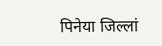पिनेया जिल्लां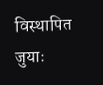विस्थापित जुयाः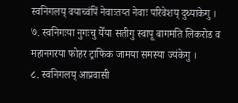स्वनिगलय् वयाच्वंपिं नेवाःतय्त नेवाः परिवेशय् दुथ्याकेगु ।
७. स्वनिगःया नुगःचु येँया सतीगु स्वापू बागमति लिकरोड व महानगरया फोहर ट्राफिक जामया समस्या ज्यंकेगु ।
८. स्वनिगलय् आप्रवासी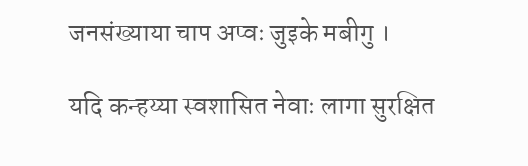जनसंख्याया चाप अप्वः जुइके मबीगु ।

यदि कन्हय्या स्वशासित नेवाः लागा सुरक्षित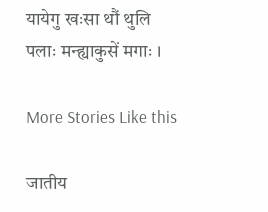यायेगु खःसा थौं थुलि पलाः मन्ह्याकुसें मगाः ।

More Stories Like this

जातीय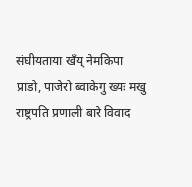संघीयताया खँय् नेमकिपा
प्राडो, पाजेरो ब्वाकेगु ख्यः मखु
राष्ट्रपति प्रणाली बारे विवाद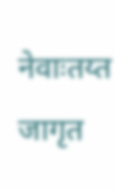नेवाःतय्त जागृत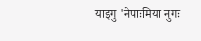याइगु 'नेपाःमिया नुगः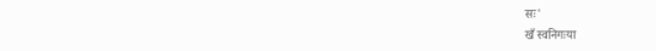सः'
खँ स्वनिगःया